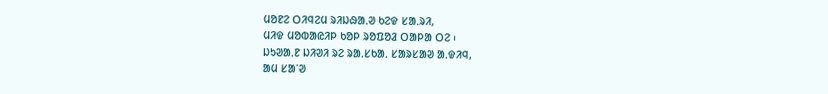ᱢᱚᱱᱮ ᱛᱤᱧᱮᱢ ᱨᱤᱡᱷᱟᱹᱣ ᱠᱮᱫ ᱥᱟᱹᱨᱤ,
ᱢᱤᱫ ᱢᱚᱵᱟᱭᱤᱞ ᱠᱚᱞ ᱨᱚᱯᱚᱲ ᱛᱟᱞᱟ ᱛᱮ ᱾
ᱡᱩᱣᱟᱹᱱ ᱡᱤᱣᱤ ᱨᱮ ᱨᱟᱹᱥᱠᱟᱹ ᱥᱟᱨᱥᱟᱣ ᱟᱹᱫᱤᱧ,
ᱟᱢ ᱥᱟᱸᱣ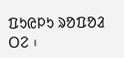ᱯᱩᱭᱞᱩ ᱨᱚᱯᱚᱲ ᱛᱮ ᱾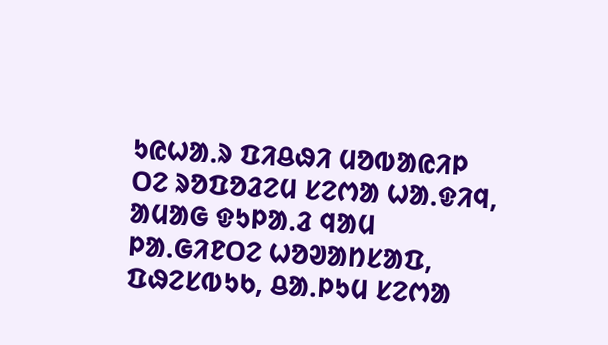ᱩᱭᱦᱟᱹᱨ ᱯᱤᱪᱷᱤ ᱢᱚᱵᱟᱭᱤᱞ ᱛᱮ ᱨᱚᱯᱚᱲᱮᱢ ᱥᱮᱬᱟ ᱦᱟᱹᱫᱤᱧ,
ᱟᱢᱟᱜ ᱫᱩᱞᱟᱹᱲ ᱧᱟᱢ ᱞᱟᱹᱜᱤᱱᱛᱮ ᱦᱚᱣᱟᱴᱥᱟᱯ, ᱯᱷᱮᱥᱵᱩᱠ, ᱪᱟᱹᱞᱩᱢ ᱥᱮᱬᱟ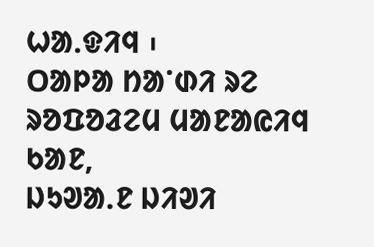ᱦᱟᱹᱫᱤᱧ ᱾
ᱛᱟᱞᱟ ᱴᱟᱸᱰᱤ ᱨᱮ ᱨᱚᱯᱚᱲᱮᱢ ᱢᱟᱱᱟᱭᱤᱧ ᱠᱟᱱ,
ᱡᱩᱣᱟᱹᱱ ᱡᱤᱣᱤ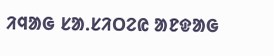ᱤᱧᱟᱜ ᱥᱟᱹᱥᱤᱛᱮᱭ ᱟᱱᱫᱟᱜ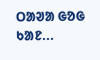ᱛᱟᱣᱟ ᱜᱚᱜ ᱠᱟᱱ...